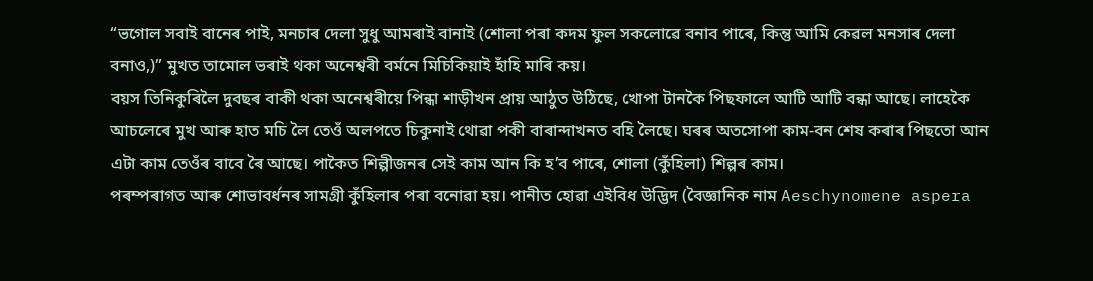“ভগোল সবাই বানেৰ পাই, মনচাৰ দেলা সুধু আমৰাই বানাই (শোলা পৰা কদম ফুল সকলোৱে বনাব পাৰে, কিন্তু আমি কেৱল মনসাৰ দেলা বনাও,)” মুখত তামোল ভৰাই থকা অনেশ্বৰী বৰ্মনে মিচিকিয়াই হাঁহি মাৰি কয়।
বয়স তিনিকুৰিলৈ দুবছৰ বাকী থকা অনেশ্বৰীয়ে পিন্ধা শাড়ীখন প্ৰায় আঠুত উঠিছে, খোপা টানকৈ পিছফালে আটি আটি বন্ধা আছে। লাহেকৈ আচলেৰে মুখ আৰু হাত মচি লৈ তেওঁ অলপতে চিকুনাই থোৱা পকী বাৰান্দাখনত বহি লৈছে। ঘৰৰ অতসোপা কাম-বন শেষ কৰাৰ পিছতো আন এটা কাম তেওঁৰ বাবে ৰৈ আছে। পাকৈত শিল্পীজনৰ সেই কাম আন কি হ’ব পাৰে, শোলা (কুঁহিলা) শিল্পৰ কাম।
পৰম্পৰাগত আৰু শোভাবৰ্ধনৰ সামগ্ৰী কুঁহিলাৰ পৰা বনোৱা হয়। পানীত হোৱা এইবিধ উদ্ভিদ (বৈজ্ঞানিক নাম Aeschynomene aspera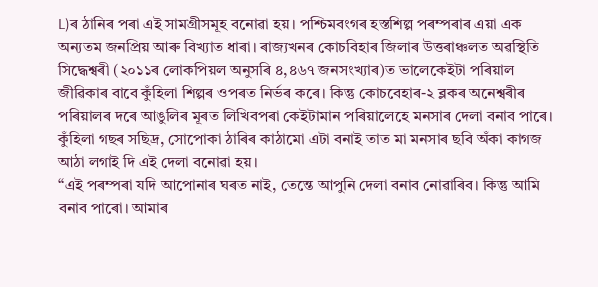L)ৰ ঠানিৰ পৰা এই সামগ্ৰীসমূহ বনোৱা হয়। পশ্চিমবংগৰ হস্তশিল্প পৰম্পৰাৰ এয়া এক অন্যতম জনপ্ৰিয় আৰু বিখ্যাত ধাৰা। ৰাজ্যখনৰ কোচবিহাৰ জিলাৰ উত্তৰাঞ্চলত অৱস্থিতি সিদ্ধেশ্বৰী (২০১১ৰ লোকপিয়ল অনুসৰি ৪,৪৬৭ জনসংখ্যাৰ)ত ভালেকেইটা পৰিয়াল জীৱিকাৰ বাবে কুঁহিলা শিল্পৰ ওপৰত নিৰ্ভৰ কৰে। কিন্তু কোচবেহাৰ-২ ব্লকৰ অনেশ্বৰীৰ পৰিয়ালৰ দৰে আঙুলিৰ মূৰত লিখিবপৰা কেইটামান পৰিয়ালেহে মনসাৰ দেলা বনাব পাৰে। কুঁহিলা গছৰ সছিদ্ৰ, সোপোকা ঠাৰিৰ কাঠামো এটা বনাই তাত মা মনসাৰ ছবি অঁকা কাগজ আঠা লগাই দি এই দেলা বনোৱা হয়।
“এই পৰম্পৰা যদি আপোনাৰ ঘৰত নাই, তেন্তে আপুনি দেলা বনাব নোৱাৰিব। কিন্তু আমি বনাব পাৰো। আমাৰ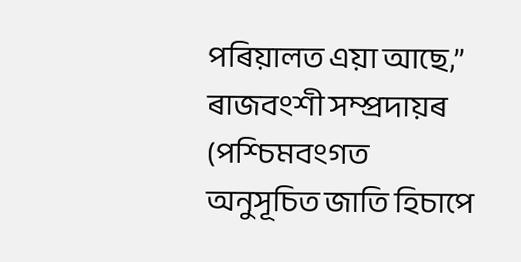পৰিয়ালত এয়া আছে,” ৰাজবংশী সম্প্ৰদায়ৰ (পশ্চিমবংগত অনুসূচিত জাতি হিচাপে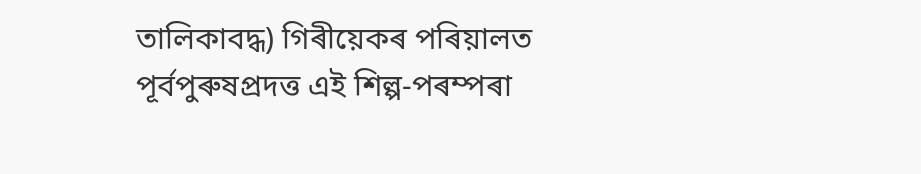তালিকাবদ্ধ) গিৰীয়েকৰ পৰিয়ালত পূৰ্বপুৰুষপ্ৰদত্ত এই শিল্প-পৰম্পৰা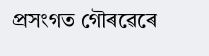প্ৰসংগত গৌৰৱেৰে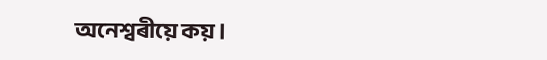অনেশ্বৰীয়ে কয়।